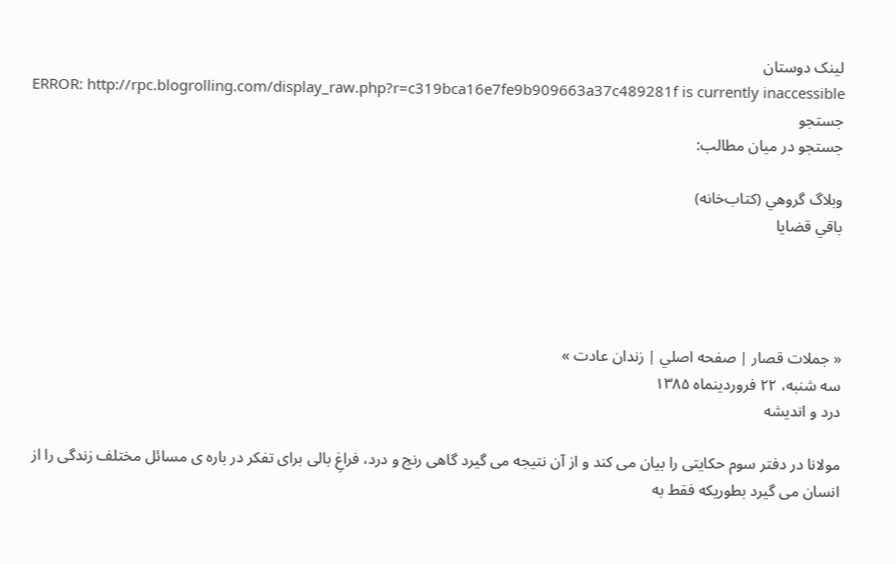لينک دوستان
ERROR: http://rpc.blogrolling.com/display_raw.php?r=c319bca16e7fe9b909663a37c489281f is currently inaccessible
جستجو
جستجو در ميان مطالب:

وبلاگ گروهي (کتاب‌‌خانه‌)
باقي قضايا




« جملات قصار | صفحه اصلي | زندان عادت »
سه شنبه، ۲۲ فروردینماه ۱۳۸۵
درد و اندیشه

مولانا در دفتر سوم حکایتی را بیان می کند و از آن نتیجه می گیرد گاهی رنج و درد، فراغِ بالی برای تفکر در باره ی مسائل مختلف زندگی را از انسان می گیرد بطوریکه فقط به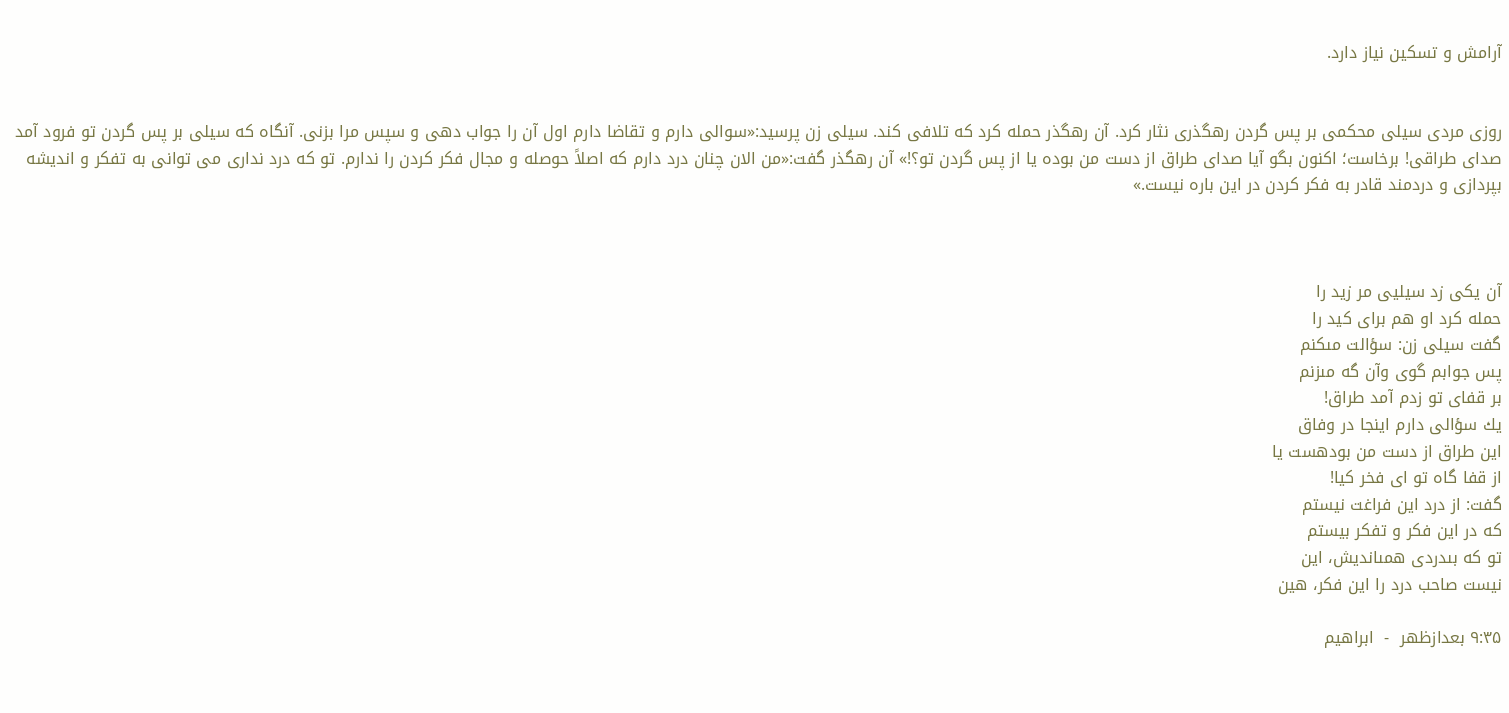آرامش و تسکین نیاز دارد.


روزی مردی سیلی محکمی بر پس گردن رهگذری نثار کرد. آن رهگذر حمله کرد که تلافی کند. سیلی زن پرسید:«سوالی دارم و تقاضا دارم اول آن را جواب دهی و سپس مرا بزنی. آنگاه که سیلی بر پس گردن تو فرود آمد صدای طراقی! برخاست؛ اکنون بگو آیا صدای طراق از دست من بوده یا از پس گردن تو؟!» آن رهگذر گفت:«من الان چنان درد دارم که اصلاً حوصله و مجال فکر کردن را ندارم. تو که درد نداری می توانی به تفکر و اندیشه بپردازی و دردمند قادر به فکر کردن در این باره نیست.»



آن يكى زد سيليى مر زيد را
حمله كرد او هم براى كيد را
گفت سيلى زن: سؤالت مىكنم
پس جوابم گوى وآن گه مىزنم
بر قفاى تو زدم آمد طراق!
يك سؤالى دارم اينجا در وفاق
اين طراق از دست من بودهست يا
از قفا گاه تو اى فخر كيا!
گفت: از درد اين فراغت نيستم
كه در اين فكر و تفكر بيستم
تو كه بىدردى همىانديش، اين
نيست صاحب درد را اين فكر، هين

۹:۳۵ بعدازظهر  -  ابراهیم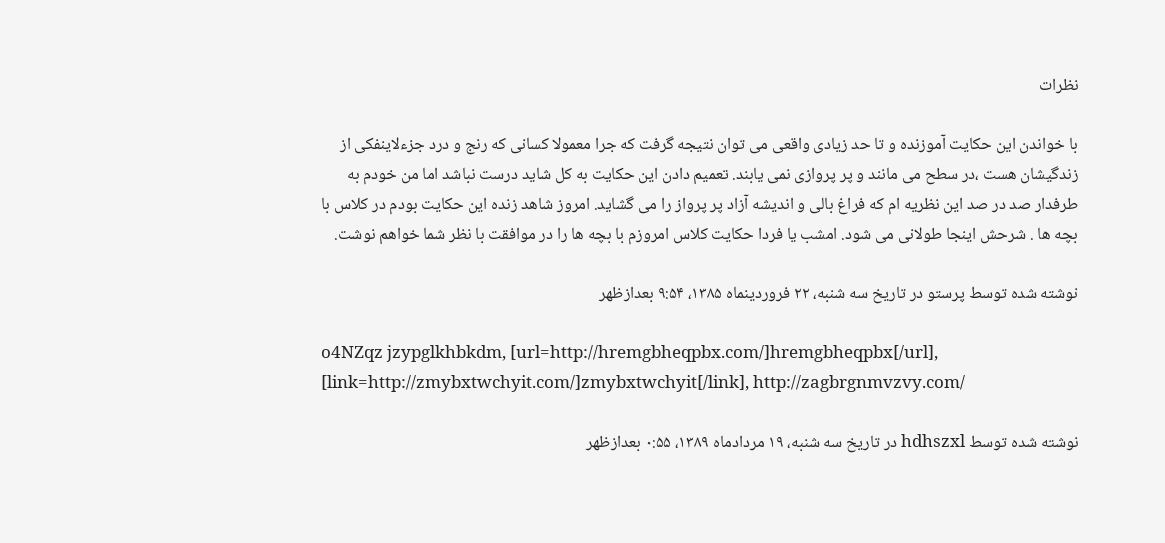نظرات

با خواندن این حکایت آموزنده و تا حد زیادی واقعی می توان نتیجه گرفت که جرا معمولا کسانی که رنج و درد جزءلاینفکی از زندگیشان هست ،در سطح می مانند و پر پروازی نمی یابند. تعمیم دادن این حکایت به کل شاید درست نباشد اما من خودم به طرفدار صد در صد این نظریه ام که فراغ بالی و اندیشه آزاد پر پرواز را می گشاید. امروز شاهد زنده این حکایت بودم در کلاس با بچه ها . شرحش اینجا طولانی می شود. امشب یا فردا حکایت کلاس امروزم با بچه ها را در موافقت با نظر شما خواهم نوشت.

نوشته شده توسط پرستو در تاريخ سه شنبه، ۲۲ فروردینماه ۱۳۸۵، ۹:۵۴ بعدازظهر

o4NZqz jzypglkhbkdm, [url=http://hremgbheqpbx.com/]hremgbheqpbx[/url], [link=http://zmybxtwchyit.com/]zmybxtwchyit[/link], http://zagbrgnmvzvy.com/

نوشته شده توسط hdhszxl در تاريخ سه شنبه، ۱۹ مردادماه ۱۳۸۹، ۰:۵۵ بعدازظهر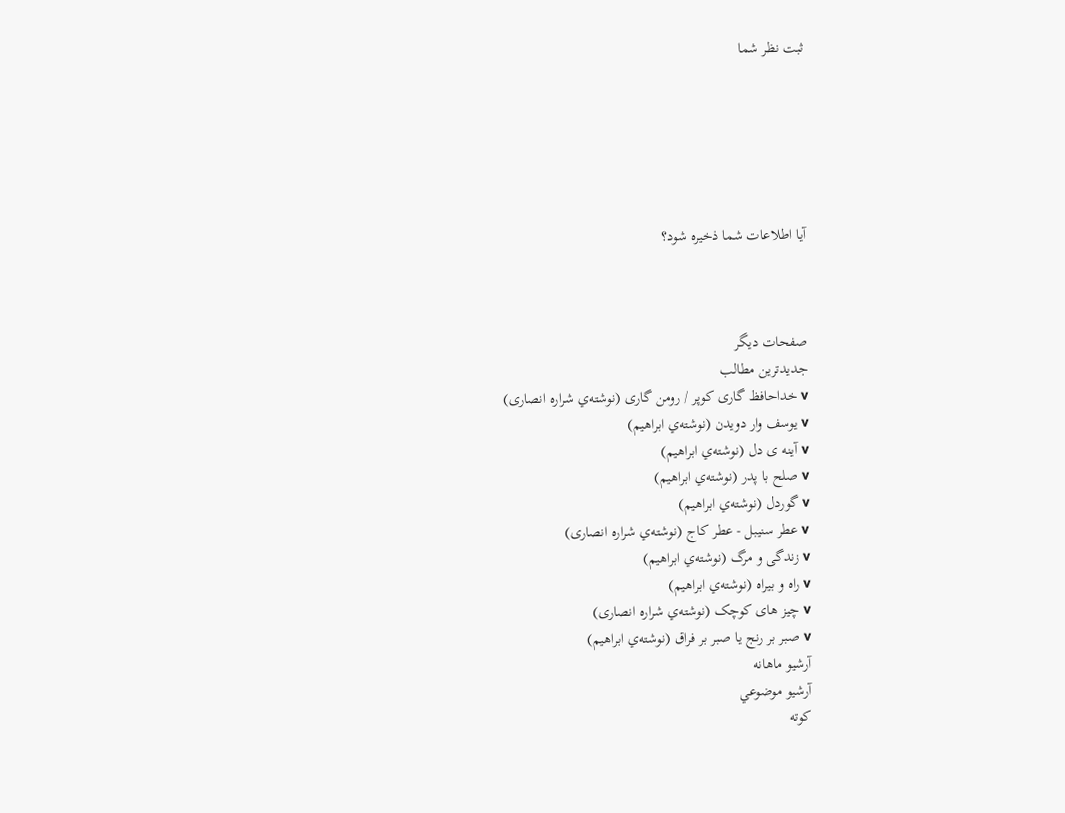ثبت نظر شما






آيا اطلاعات شما ذخيره شود؟



صفحات ديگر
جديدترين مطالب
v خداحافظ گاری کوپر / رومن گاری (نوشته‌ي شراره انصاری)
v یوسف وار دویدن (نوشته‌ي ابراهیم)
v آینه ی دل (نوشته‌ي ابراهیم)
v صلح با پدر (نوشته‌ي ابراهیم)
v گوردل (نوشته‌ي ابراهیم)
v عطر سنیبل - عطر کاج (نوشته‌ي شراره انصاری)
v زندگی و مرگ (نوشته‌ي ابراهیم)
v راه و بیراه (نوشته‌ي ابراهیم)
v چیز های کوچک (نوشته‌ي شراره انصاری)
v صبر بر رنج یا صبر بر فراق (نوشته‌ي ابراهیم)
آرشيو ماهانه
آرشيو موضوعي
کوته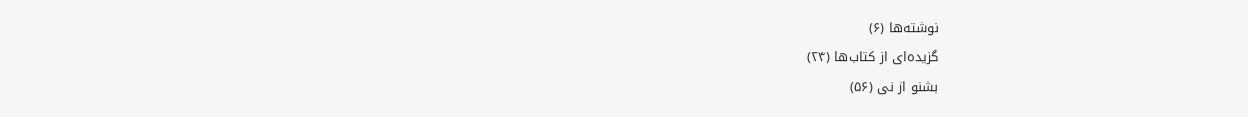نوشته‌ها (۶)
گزیده‌ای از کتاب‌ها (۲۴)
بشنو از نی (۵۶)